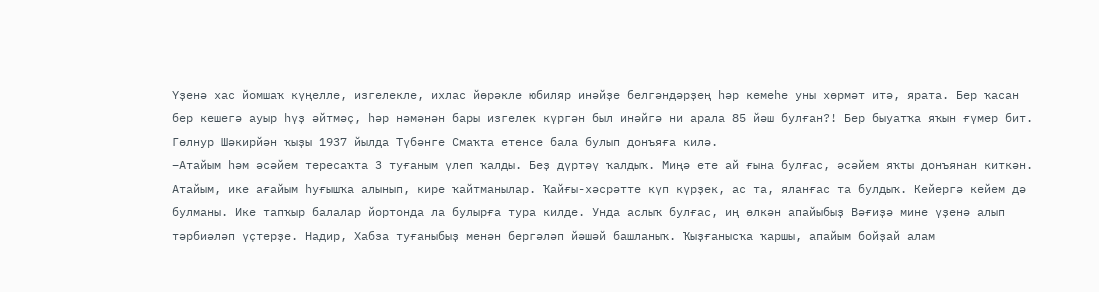Үҙенә хас йомшаҡ күңелле, изгелекле, ихлас йөрәкле юбиляр инәйҙе белгәндәрҙең һәр кемеһе уны хөрмәт итә, ярата. Бер ҡасан бер кешегә ауыр һүҙ әйтмәҫ, һәр нәмәнән бары изгелек күргән был инәйгә ни арала 85 йәш булған?! Бер быуатҡа яҡын ғүмер бит.
Гөлнур Шәкирйән ҡыҙы 1937 йылда Түбәнге Смаҡта етенсе бала булып донъяға килә.
–Атайым һәм әсәйем тересаҡта 3 туғаным үлеп ҡалды. Беҙ дүртәү ҡалдыҡ. Миңә ете ай ғына булғас, әсәйем яҡты донъянан киткән. Атайым, ике ағайым һуғышҡа алынып, кире ҡайтманылар. Ҡайғы-хәсрәтте күп күрҙек, ас та, яланғас та булдыҡ. Кейергә кейем дә булманы. Ике тапҡыр балалар йортонда ла булырға тура килде. Унда аслыҡ булғас, иң өлкән апайыбыҙ Вәғиҙә мине үҙенә алып тәрбиәләп үҫтерҙе. Надир, Хабза туғаныбыҙ менән бергәләп йәшәй башланыҡ. Ҡыҙғанысҡа ҡаршы, апайым бойҙай алам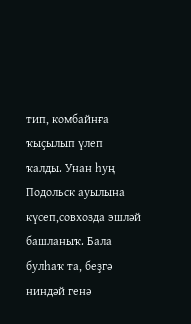тип, комбайнға ҡыҫылып үлеп ҡалды. Унан һуң Подольск ауылына күсеп,совхозда эшләй башланыҡ. Бала булһаҡ та, беҙгә ниндәй генә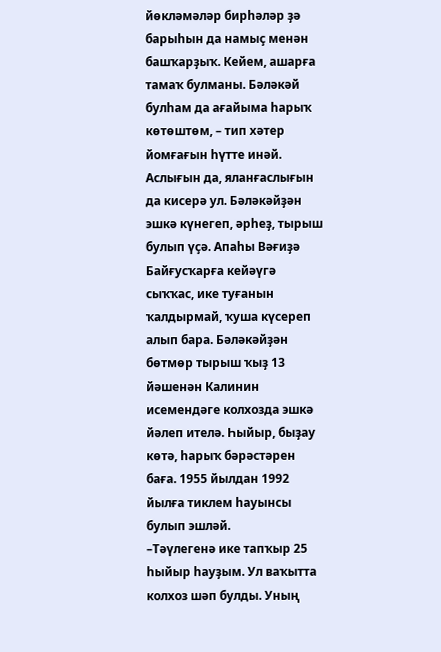йөкләмәләр бирһәләр ҙә барыһын да намыҫ менән башҡарҙыҡ. Кейем, ашарға тамаҡ булманы. Бәләкәй булһам да ағайыма һарыҡ көтөштөм, – тип хәтер йомғағын һүтте инәй. Аслығын да, яланғаслығын да кисерә ул. Бәләкәйҙән эшкә күнегеп, әрһеҙ, тырыш булып үҫә. Апаһы Вәғиҙә Байғусҡарға кейәүгә сыҡҡас, ике туғанын ҡалдырмай, ҡуша күсереп алып бара. Бәләкәйҙән бөтмөр тырыш ҡыҙ 13 йәшенән Калинин исемендәге колхозда эшкә йәлеп ителә. Һыйыр, быҙау көтә, һарыҡ бәрәстәрен баға. 1955 йылдан 1992 йылға тиклем һауынсы булып эшләй.
–Тәүлегенә ике тапҡыр 25 һыйыр һауҙым. Ул ваҡытта колхоз шәп булды. Уның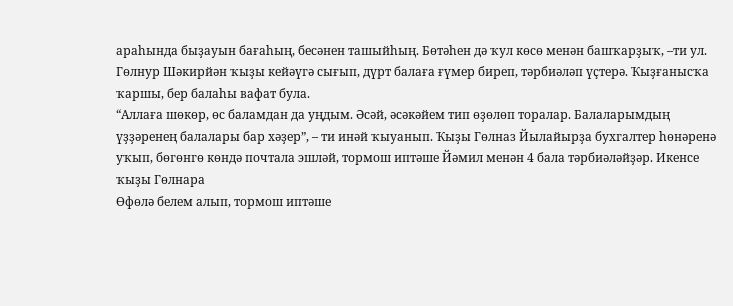араһында быҙауын бағаһың, бесәнен ташыйһың. Бөтәһен дә ҡул көсө менән башҡарҙыҡ, –ти ул.
Гөлнур Шәкирйән ҡыҙы кейәүгә сығып, дүрт балаға ғүмер биреп, тәрбиәләп үҫтерә. Ҡыҙғанысҡа ҡаршы, бер балаһы вафат була.
“Аллаға шөкөр, өс баламдан да уңдым. Әсәй, әсәкәйем тип өҙөлөп торалар. Балаларымдың үҙҙәренең балалары бар хәҙер”, – ти инәй ҡыуанып. Ҡыҙы Гөлназ Йылайырҙа бухгалтер һөнәренә уҡып, бөгөнгө көндә почтала эшләй, тормош иптәше Йәмил менән 4 бала тәрбиәләйҙәр. Икенсе ҡыҙы Гөлнара
Өфөлә белем алып, тормош иптәше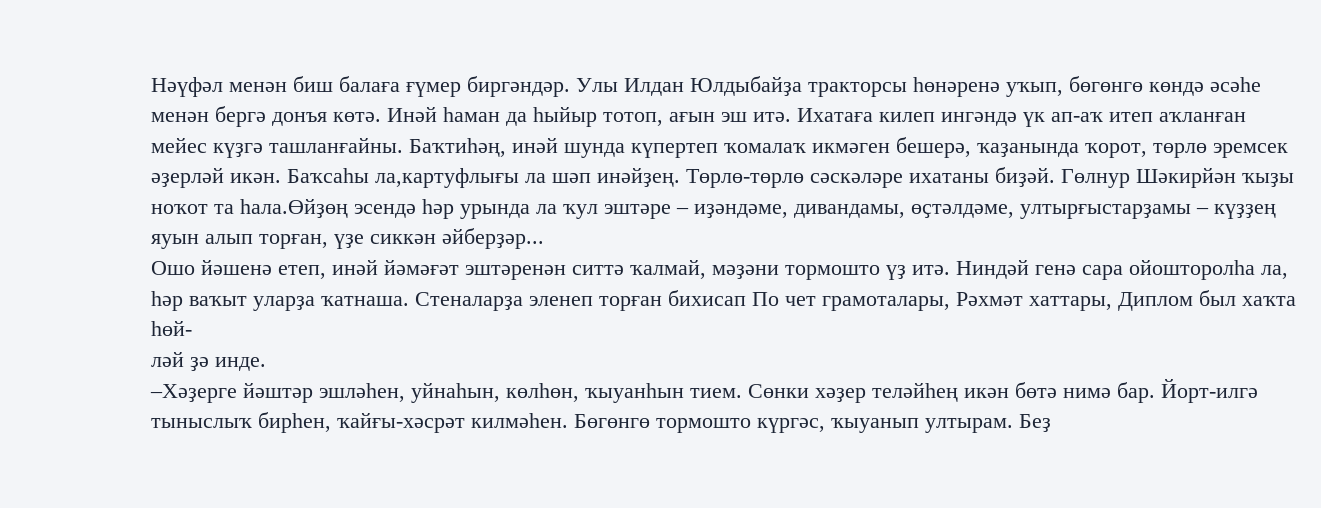Нәүфәл менән биш балаға ғүмер биргәндәр. Улы Илдан Юлдыбайҙа тракторсы һөнәренә уҡып, бөгөнгө көндә әсәһе менән бергә донъя көтә. Инәй һаман да һыйыр тотоп, ағын эш итә. Ихатаға килеп ингәндә үк ап-аҡ итеп аҡланған мейес күҙгә ташланғайны. Баҡтиһәң, инәй шунда күпертеп ҡомалаҡ икмәген бешерә, ҡаҙанында ҡорот, төрлө эремсек әҙерләй икән. Баҡсаһы ла,картуфлығы ла шәп инәйҙең. Төрлө-төрлө сәскәләре ихатаны биҙәй. Гөлнур Шәкирйән ҡыҙы ноҡот та һала.Өйҙөң эсендә һәр урында ла ҡул эштәре – иҙәндәме, дивандамы, өҫтәлдәме, ултырғыстарҙамы – күҙҙең яуын алып торған, үҙе сиккән әйберҙәр...
Ошо йәшенә етеп, инәй йәмәғәт эштәренән ситтә ҡалмай, мәҙәни тормошто үҙ итә. Ниндәй генә сара ойошторолһа ла, һәр ваҡыт уларҙа ҡатнаша. Стеналарҙа эленеп торған бихисап По чет грамоталары, Рәхмәт хаттары, Диплом был хаҡта һөй-
ләй ҙә инде.
–Хәҙерге йәштәр эшләһен, уйнаһын, көлһөн, ҡыуанһын тием. Сөнки хәҙер теләйһең икән бөтә нимә бар. Йорт-илгә тыныслыҡ бирһен, ҡайғы-хәсрәт килмәһен. Бөгөнгө тормошто күргәс, ҡыуанып ултырам. Беҙ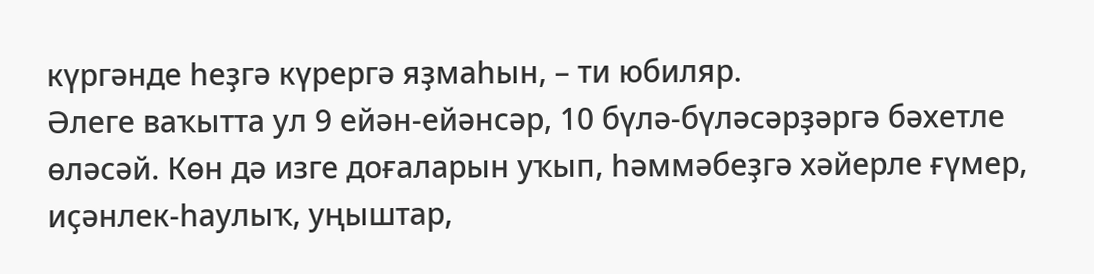күргәнде һеҙгә күрергә яҙмаһын, – ти юбиляр.
Әлеге ваҡытта ул 9 ейән-ейәнсәр, 10 бүлә-бүләсәрҙәргә бәхетле өләсәй. Көн дә изге доғаларын уҡып, һәммәбеҙгә хәйерле ғүмер, иҫәнлек-һаулыҡ, уңыштар,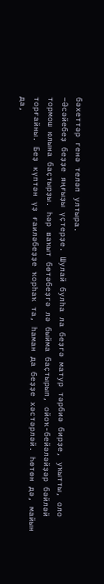бәхеттәр генә теләп ултыра.
–Әсәйебеҙ беҙҙе яңғыҙы үҫтерҙе. Шулай булһа ла беҙгә матур тәрбиә бирҙе, уҡытты, оло тормош юлына баҫтырҙы. Һәр ваҡыт бөтәбеҙгә лә быйма баҫтырып, ойоҡ-бейәләйҙәр бәйләй торғайны. Беҙ күптән үҙ ғаиләбеҙҙе ҡорһаҡ та, һаман да беҙҙе хәстәрләй. Һөтөн дә, майын да,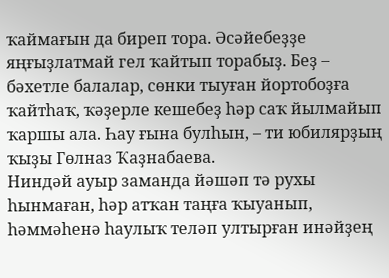ҡаймағын да биреп тора. Әсәйебеҙҙе яңғыҙлатмай гел ҡайтып торабыҙ. Беҙ – бәхетле балалар, сөнки тыуған йортобоҙға ҡайтһаҡ, ҡәҙерле кешебеҙ һәр саҡ йылмайып ҡаршы ала. Һау ғына булһын, – ти юбилярҙың ҡыҙы Гөлназ Ҡаҙнабаева.
Ниндәй ауыр заманда йәшәп тә рухы һынмаған, һәр атҡан таңға ҡыуанып, һәммәһенә һаулыҡ теләп ултырған инәйҙең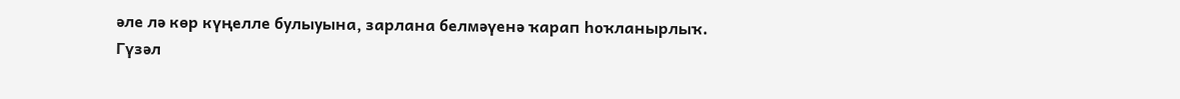әле лә көр күңелле булыуына, зарлана белмәүенә ҡарап һоҡланырлыҡ.
Гүзәл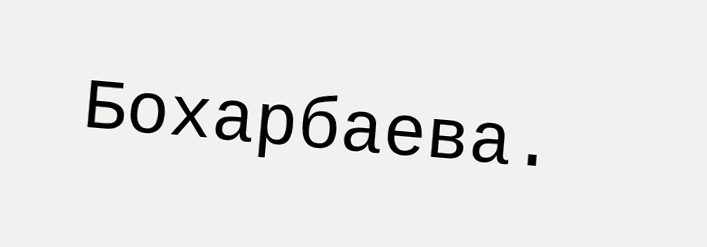Бохарбаева.